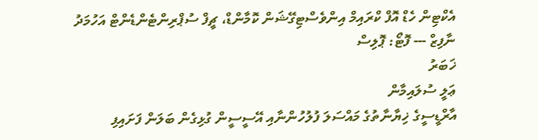އެކްޓިން ހެޑް އޮފް ކްރައިމް އިންވެސްޓިގޭޝަން ކޮމާންޑް، ޗީފް ސުޕްރިންޓެންޑެންޓް އަހުމަދު ނާފިޒް --- ފޮޓޯ: ޕޮލިސް
ޚަބަރު
ޢަލީ ސުލައިމާން
އާރްޑީސީގެ ޚިޔާނާތުގެ މައްސަލަ ފުލުހުންނާއި އޭސީސީން ގުޅިގެން ބަލަން ފަށައިފި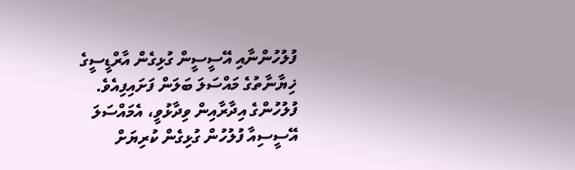ފުލުހުންނާއި އޭސީސީން ގުޅިގެން އާރްޑީސީގެ ޚިޔާނާތުގެ މައްސަލަ ބަލަން ފަށައިފިއެވެ.
ފުލުހުންގެ އިދާރާއިން ވިދާޅުވީ، އެމައްސަލަ އޭސީސިއާ ފުލުހުން ގުޅިގެން ކުރިޔަށް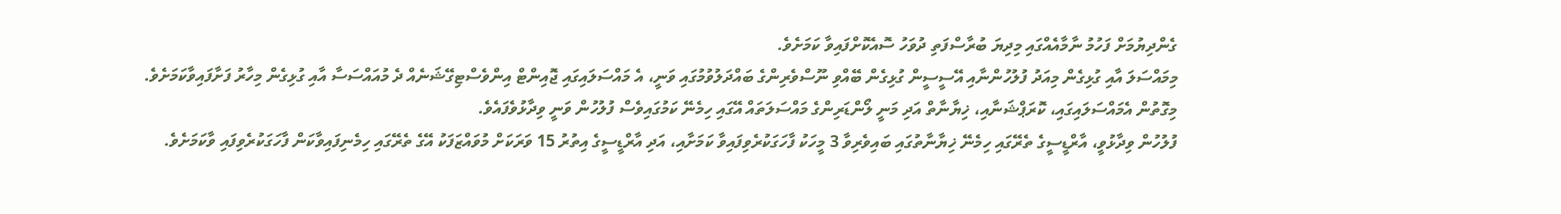ގެންދިޔުމަށް ފަހުމު ނާމާއެއްގައި މިދިޔަ ބުރާސްފަތި ދުވަހު ސޮއެކޮށްފައިވާ ކަމަށެވެ.
މިމައްސަލަ އާއި ގުޅިގެން މިއަދު ފުލުހުންނާއި އޭސީސީން ގުޅިގެން ބޭއްވި ނޫސްވެރިންގެ ބައްދަލުވުމުގައި ވަނީ، އެ މައްސަލައިގައި ޖޮއިންޓް އިންވެސްޓިގޭޝަނެއް ދެ މުއައްސަސާ އާއި ގުޅިގެން މިހާރު ފަށާފައިވާކަމަށެވެ. މިގޮތުން އެމައްސަލައިގައި، ކޮރަޕްޝަނާއި، ޚިޔާނާތް އަދި މަނީ ލޯންޑަރިންގެ މައްސަލަތައް އޭގައި ހިމެނޭ ކަމުގައިވެސް ފުލުހުން ވަނީ ވިދާޅުވެފައެވެ.
ފުލުހުން ވިދާޅުވީ، އާރްޑީސީގެ ތެރޭގައި ހިމެނޭ ޚިޔާނާތުގައި ބައިވެރިވާ 3 މީހަކު ފާހަގަކުރެވިފައިވާ ކަމަށާއި، އަދި އާރްޑީސީގެ އިތުރު 15 ވަރަކަށް މުވައްޒަފަކު އޭގެ ތެރޭގައި ހިމެނިފައިވާކަން ފާހަގަކުރެވިފައި ވާކަމަށެވެ.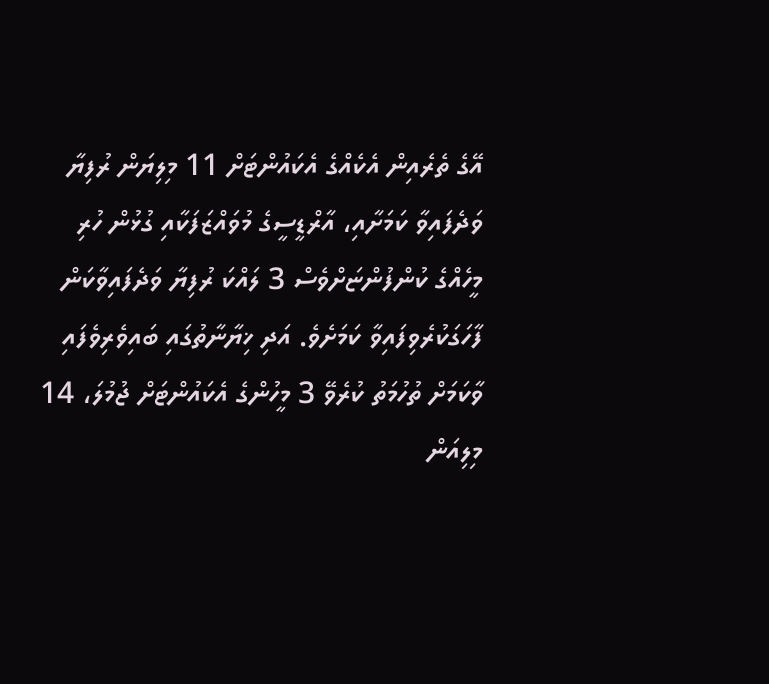އޭގެ ތެރެއިން އެކެއްގެ އެކައުންޓަށް 11 މިލިޔަން ރުފިޔާ ވަދެފައިވާ ކަމަށާއި، އާރްޑީސީގެ މުވައްޒަފަކާއި ގުޅުން ހުރި މީހެއްގެ ކުންފުންޏަށްވެސް 3 ލައްކަ ރުފިޔާ ވަދެފައިވާކަން ފާހަގަކުރެވިފައިވާ ކަމަށެވެ. އަދި ޚިޔާނާތުގައި ބައިވެރިވެފައި ވާކަމަށް ތުހުމަތު ކުރެވޭ 3 މީހުންގެ އެކައުންޓަށް ޖުމުލަ، 14 މިލިއަން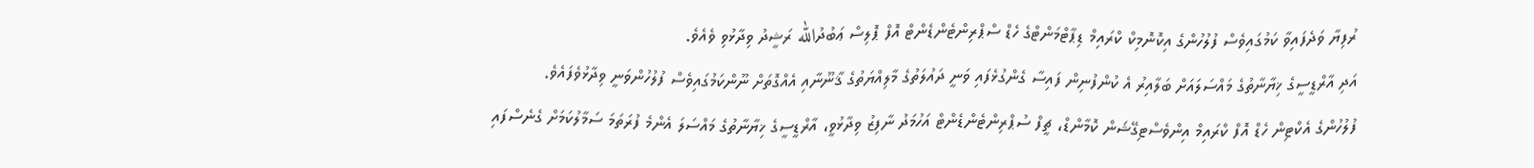ރުފިޔާ ވަދެފައިވާ ކަމުގައިވެސް ފުލުހުންގެ އިކޮނޮމިކް ކްރައިމް ޑިޕާޓްމަންޓްގެ ހެޑް ސްޕްރިންޓެންޑެންޓް އޮފް ޕޮލިސް ޢަބުދުالله ރަޝީދު ވިދާޅުވި ވެއެވެ.
އަދި އާރްޑީސީގެ ޚިޔާނާތުގެ މައްސަލައަށް ބަލާއިރު އެ ކުންފުނިން ފައިސާ ގެންގުޅެފައި ވަނީ ދައުލަތުގެ މާލިއްޔަތުގެ ޤާނޫނާއި އެއްގޮތަށް ނޫންކަމުގައިވެސް ފުލުހުންވަނީ ވިދާޅުވެފައެވެ.
ފުލުހުންގެ އެކްޓިން ހެޑް އޮފް ކްރައިމް އިންވެސްޓިގޭޝަން ކޮމާންޑް، ޗީފް ސުޕްރިންޓެންޑެންޓް އަހުމަދު ނާފިޒު ވިދާޅުވީ، އާރްޑީސީގެ ޚިޔާނާތުގެ މައްސަލަ އެންމެ ފުރަތަމަ ސަމާލުކަމަށް ގެނެސްފައި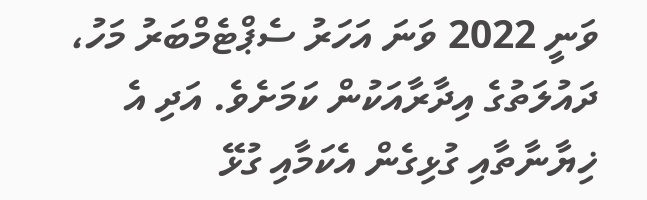ވަނީ 2022 ވަނަ އަހަރު ސެޕްޓެމްބަރު މަހު، ދައުލަތުގެ އިދާރާއަކުން ކަމަށެވެ. އަދި އެ ޚިޔާނާތާއި ގުޅިގެން އެކަމާއި ގުޅޭ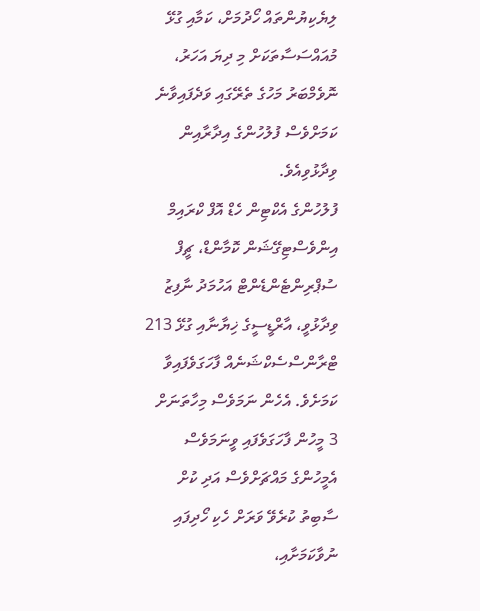ލިޔެކިޔުންތައް ހޯދުމަށް، ކަމާއި ގުޅޭ މުއައްސަސާތަކަށް މި ދިޔަ އަހަރު، ނޮވެމްބަރު މަހުގެ ތެރޭގައި ވަދެފައިވާނެ ކަމަށްވެސް ފުލުހުންގެ އިދާރާއިން ވިދާޅުވިއެވެ.
ފުލުހުންގެ އެކްޓިން ހެޑް އޮފް ކްރައިމް އިންވެސްޓިގޭޝަން ކޮމާންޑް، ޗީފް ސުޕްރިންޓެންޑެންޓް އަހުމަދު ނާފިޒު ވިދާޅުވީ، އާރްޑީސީގެ ޚިޔާނާއި ގުޅޭ 213 ޓްރާންސްސެކްޝަނެއް ފާހަގަވެފައިވާ ކަމަށެވެ. އެހެން ނަމަވެސް މިހާތަނަށް 3 މީހުން ފާހަގަވެފައި ވީނަމަވެސް އެމީހުންގެ މައްޗަށްވެސް އަދި ކުށް ސާބިތު ކުރެވޭ ވަރަށް ހެކި ހޯދިފައި ނުވާކަމަށާއި،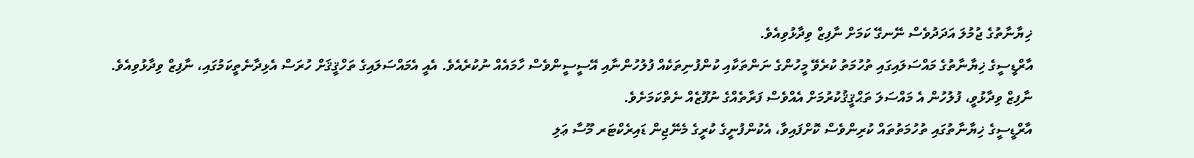ޚިޔާނާތުގެ ޖުމުލަ އަދަދުވެސް ނޭނގޭ ކަމަށް ނާފިޒް ވިދާޅުވިއެވެ.
އާރްޑީސީގެ ޚިޔާނާތުގެ މައްސަލައިގައި ތުހުމަތު ކުރެވޭ މީހުންގެ ނަންތަކާއި ކުންފުނިތަކެއް ފުލުހުންނާއި އޭސީސީންވެސް ހާމައެއް ނުކުރެއެވެ. އެއީ އެމައްސަލައިގެ ތަހްޤީޤަށް ހުރަސް އެޅިދާނެތީކަމުގައި، ނާފިޒް ވިދާޅުވިއެވެ.
ނާފިޒް ވިދާޅުވީ، ފުލުހުން އެ މައްސަލަ ތަޙްޤީޤުކުރުމަށް އެއްވެސް ފަރާތެއްގެ ނުފޫޒެއް ނެތްކަމަށެވެ.
އާރްޑީސީގެ ޚިޔާނާތުގައި ތުހުމަތުތައް ކުރިންވެސް ކޮށްފައިވާ، އެކުންފުނީގެ ކުރީގެ މެނޭޖިން ޑައިރެކްޓަރ މޫސާ ޢަލި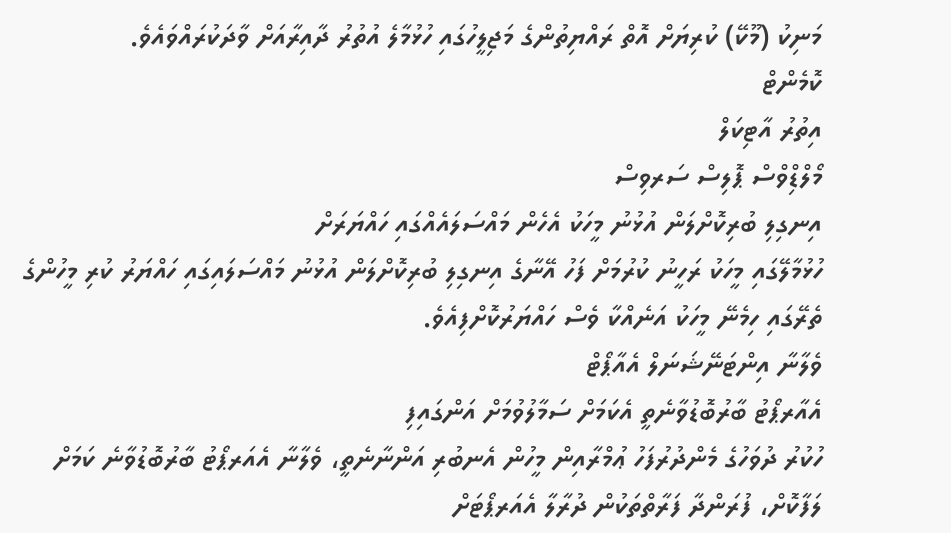މަނިކު (މޫކޭ) ކުރިޔަށް އޮތް ރައްޔިތުންގެ މަޖިލީހުގައި ހުޅުމާލެ އުތުރު ދާއިރާއަށް ވާދަކުރައްވައެވެ.
ކޮމެންޓް
އިތުރު އާޓިކަލް
މޯލްޑިްވްސް ޕޮލިސް ސަރވިސް
އިނގިލި ބުރިކޮށްލަން އުޅުނު މީހަކު އެހެން މައްސަލައެއްގައި ހައްޔަރަށް
ހުޅުމާލޭގައި މީހަކު ރަހީނު ކުރުމަށް ފަހު އޭނާގެ އިނގިލި ބުރިކޮށްލަން އުޅުނު މައްސަލައިގައި ހައްޔަރު ކުރި މީހުންގެ ތެރޭގައި ހިމެނޭ މީހަކު އަނެއްކާ ވެސް ހައްޔަރުކޮށްފިއެވެ.
ވެލާނާ އިންޓަނޭޝަނަލް އެއާޕޯޓް
އެއާރޕޯޓު ބާރުބޮޑުވާނެތީ އެކަމަށް ސަމާލުވުމަށް އަންގައިފި
ހުކުރު ދުވަހުގެ މެންދުރުފަހު ޢުމްރާއިން މީހުން އެނބުރި އަންނާނެތީ، ވެލާނާ އެއަރޕޯޓު ބާރުބޮޑުވާނެ ކަމަށް ލަފާކޮށް، ފުރަންދާ ފަރާތްތަކުން ދުރާލާ އެއަރޕޯޓަށް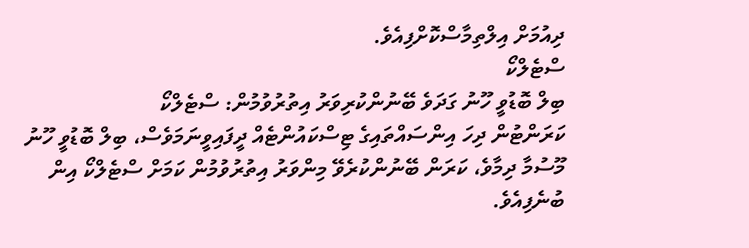ދިއުމަށް އިލްތިމާސްކޮށްފިއެވެ.
ސްޓެލްކޯ
ބިލް ބޮޑުވީ ހޫނު ގަދަވެ ބޭނުންކުރިވަރު އިތުރުވުމުން: ސްޓެލްކޯ
ކަރަންޓުން ދިހަ އިންސައްތައިގެ ޓިސްކައުންޓެއް ދީފައިވީނަމަވެސް، ބިލް ބޮޑުވީ ހޫނު މޫސުމާ ދިމާވެ، ކަރަން ބޭނުންކުރެވޭ މިންވަރު އިތުރުވުމުން ކަމަށް ސްޓެލްކޯ އިން ބުނެފިއެވެ.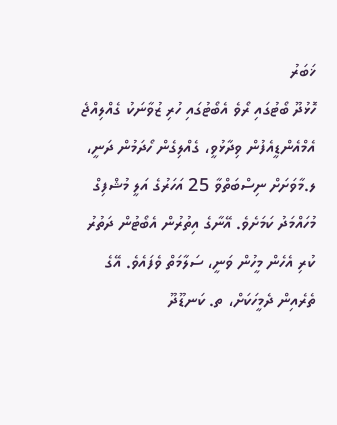ޚަބަރު
ހޮޅުދޫ ބޯޓުގައި ރޯވެ އެބޯޓުގައި ހުރި ޒުވާނަކު ގެއްލިއްޖެ
އެމްއެންޑީއެފުން ވިދާޅުވީ، ގެއްލިގެން ހޯދަމުން ދަނީ، ލ.މާވަށަށް ނިސްބަތްވާ 25 އަހަރުގެ އަލީ މުޝްފިގް މުހައްމަދު ކަމަށެވެ. އޭނާގެ އިތުރުން އެބޯޓުން ދަތުރު ކުރި އެހެން މީހުން ވަނީ، ސަލާމަތް ވެފައެވެ. އޭގެ ތެރެއިން ދެމީހަކަށް، ތ. ކަނޑޫދޫ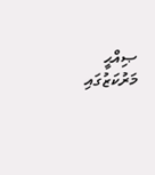ޞިއްޙީ މަރުކަޒުގައި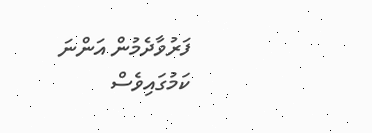ފަރުވާދެމުން އަންނަ ކަމުގައިވެސް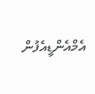އެމްއެންޑީއެފުން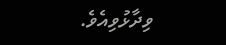ވިދާޅުވިއެވެ.